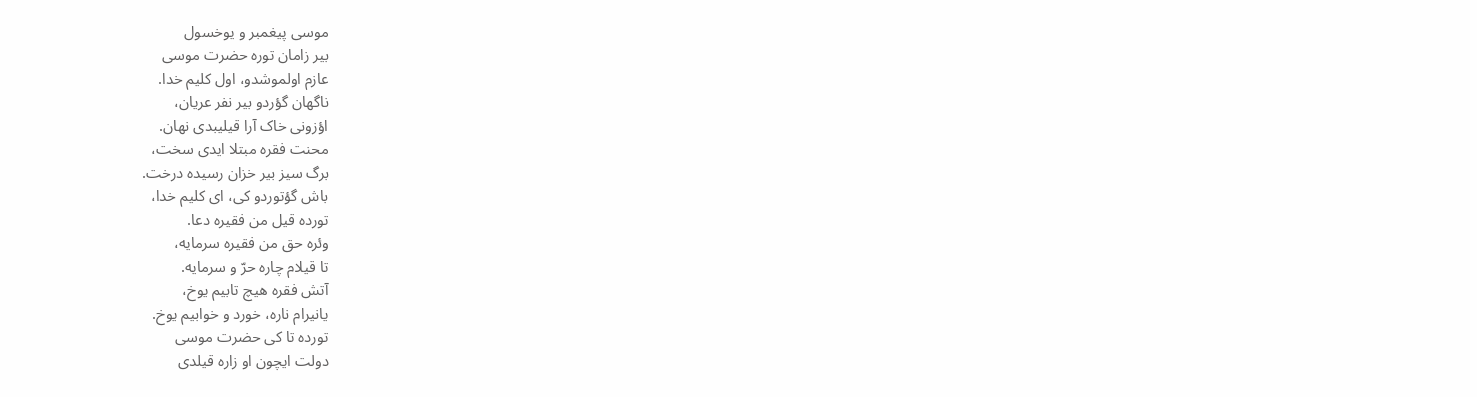موسی پیغمبر و یوخسول
بیر زامان توره حضرت موسی
عازم اولموشدو، اول کلیم خدا.
ناگهان گؤردو بیر نفر عریان،
اؤزونی خاک آرا قیلیبدی نهان.
محنت فقره مبتلا ایدی سخت،
برگ سیز بیر خزان رسیده درخت.
باش گؤتوردو کی، ای کلیم خدا،
تورده قیل من فقیره دعا.
وئره حق من فقیره سرمایه،
تا قیلام چاره حرّ و سرمایه.
آتش فقره هیچ تابیم یوخ،
یانیرام ناره، خورد و خوابیم یوخ.
تورده تا کی حضرت موسی
دولت ایچون او زاره قیلدی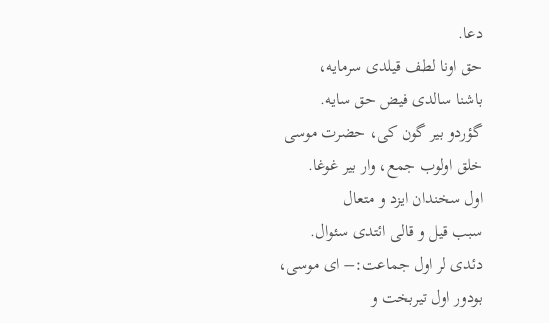دعا.
حق اونا لطف قیلدی سرمایه،
باشنا سالدی فیض حق سایه.
گؤردو بیر گون کی، حضرت موسی
خلق اولوب جمع، وار بیر غوغا.
اول سخندان ایزد و متعال
سبب قیل و قالی ائتدی سئوال.
دئدی لر اول جماعت:– ای موسی،
بودور اول تیربخت و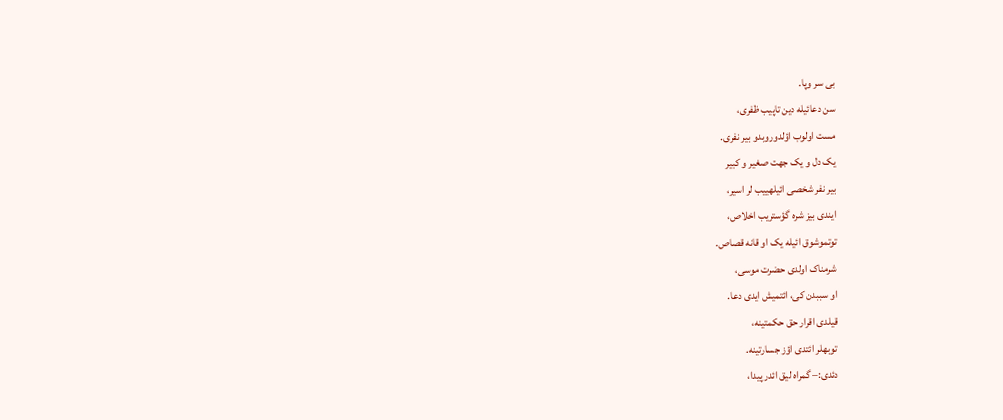بی سر وپا.
سن دعائیله دین تاپیب ظفری،
مست اولوب اؤلدوروبدو بیر نفری.
یک دل و یک جهت صغیر و کبیر
بیر نفر شخصی ائیلهییب لر اسیر،
ایندی بیز شره گؤستریب اخلاص،
توتموشوق ائیله یک او قانه قصاص.
شرمناک اولدی حضرت موسی،
او سببدن کی، ائتمیش ایدی دعا.
قیلدی اقرار حق حکمتینه،
توبهلر ائتدی اؤز جسارتینه.
دئدی:– گمراه لیق ائدر پیدا،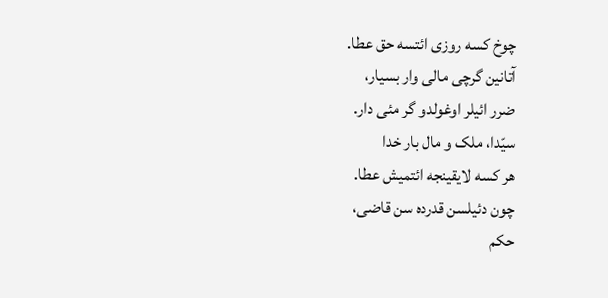چوخ کسه روزی ائتسه حق عطا.
آتانین گرچی مالی وار بسیار،
ضرر ائیلر اوغولدو گر مئی دار.
سیّدا، ملک و مال بار خدا
هر کسه لایقینجه ائتمیش عطا.
چون دئیلسن قدرده سن قاضی،
حکم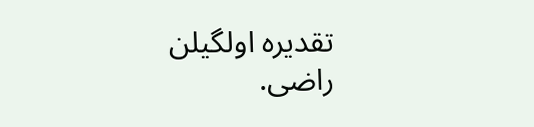تقدیره اولگیلن راضی.